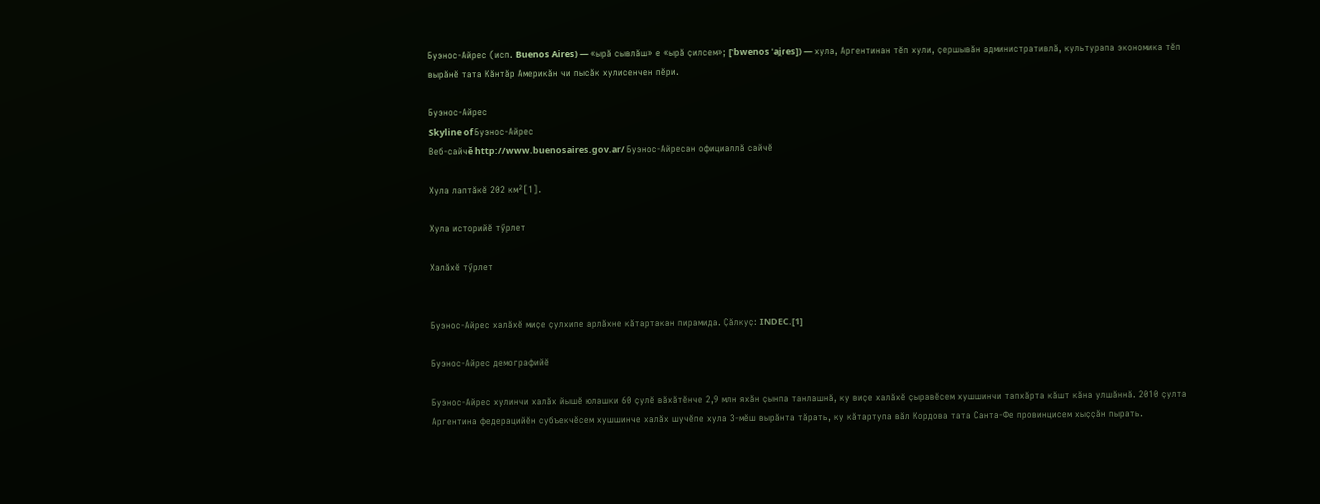Буэнос-Айрес (исп. Buenos Aires) — «ырӑ сывлӑш» е «ырӑ ҫилсем»; [ˈbwenos ˈai̯ɾes]) — хула, Аргентинан тӗп хули, ҫершывӑн административлӑ, культурапа экономика тӗп вырӑнӗ тата Кӑнтӑр Америкӑн чи пысӑк хулисенчен пӗри.

Буэнос-Айрес
Skyline of Буэнос-Айрес
Веб-сайчĕ http://www.buenosaires.gov.ar/ Буэнос-Айресан официаллӑ сайчӗ

Хула лаптӑкӗ 202 км²[1].

Хула историйӗ тӳрлет

Халӑхӗ тӳрлет


Буэнос-Айрес халӑхӗ миҫе ҫулхипе арлӑхне кӑтартакан пирамида. Ҫӑлкуҫ: INDEC.[1]

Буэнос-Айрес демографийӗ

Буэнос-Айрес хулинчи халӑх йышӗ юлашки 60 ҫулӗ вӑхӑтӗнче 2,9 млн яхӑн ҫынпа танлашнӑ, ку виҫе халӑхӗ ҫыравӗсем хушшинчи тапхӑрта кӑшт кӑна улшӑннӑ. 2010 ҫулта Аргентина федерацийӗн субъекчӗсем хушшинче халӑх шучӗпе хула 3-мӗш вырӑнта тӑрать, ку кӑтартупа вӑл Кордова тата Санта-Фе провинцисем хыҫҫӑн пырать.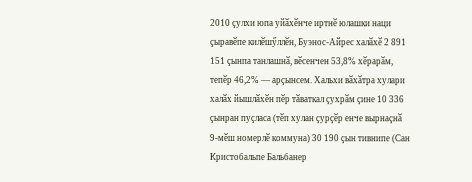2010 ҫулхи юпа уйӑхӗнче иртнӗ юлашки наци ҫыравӗпе килӗшӳллӗн, Буэнос-Айрес халӑхӗ 2 891 151 ҫынпа танлашнӑ, вӗсенчен 53,8% хӗрарӑм, тепӗр 46,2% — арҫынсем. Хальхи вӑхӑтра хулари халӑх йышлӑхӗн пӗр тӑваткал ҫухрӑм ҫине 10 336 ҫынран пуҫласа (тӗп хулан ҫурҫӗр енче вырнаҫнӑ 9-мӗш номерлӗ коммуна) 30 190 ҫын тивнипе (Сан Кристобальпе Бальбанер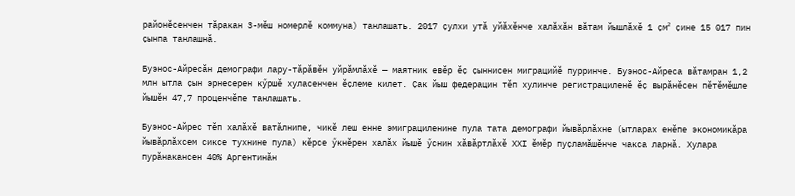районӗсенчен тӑракан 3-мӗш номерлӗ коммуна) танлашать. 2017 ҫулхи утӑ уйӑхӗнче халӑхӑн вӑтам йышлӑхӗ 1 ҫм² ҫине 15 017 пин ҫынпа танлашнӑ.

Буэнос-Айресӑн демографи лару-тӑрӑвӗн уйрӑмлӑхӗ — маятник евӗр ӗҫ ҫыннисен миграцийӗ пурринче. Буэнос-Айреса вӑтамран 1,2 млн ытла ҫын эрнесерен кӳршӗ хуласенчен ӗҫлеме килет. Ҫак йыш федерацин тӗп хулинче регистрациленӗ ӗҫ вырӑнӗсен пӗтӗмӗшле йышӗн 47,7 проценчӗпе танлашать.

Буэнос-Айрес тӗп халӑхӗ ватӑлнипе, чикӗ леш енне эмиграциленине пула тата демографи йывӑрлӑхне (ытларах енӗпе экономикӑра йывӑрлӑхсем сиксе тухнине пула) кӗрсе ӳкнӗрен халӑх йышӗ ӳснин хӑвӑртлӑхӗ XXI ӗмӗр пуҫламӑшӗнче чакса ларнӑ. Хулара пурӑнакансен 40% Аргентинӑн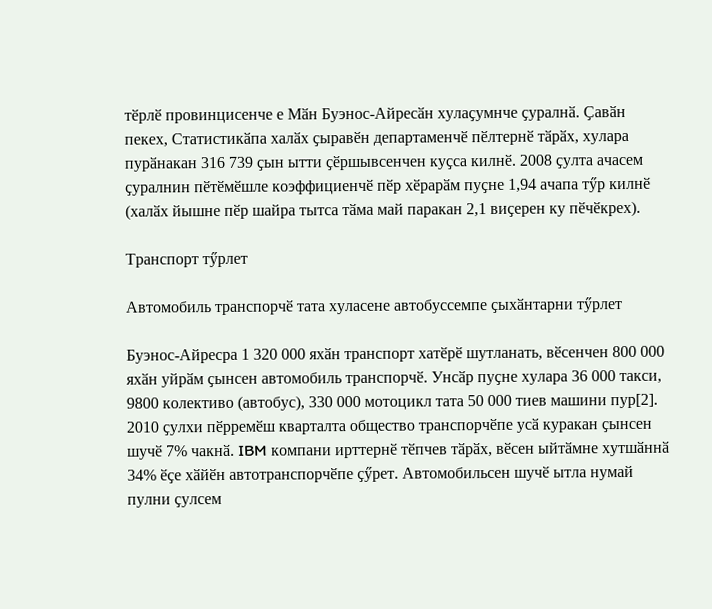тӗрлӗ провинцисенче е Мӑн Буэнос-Айресӑн хулаҫумнче ҫуралнӑ. Ҫавӑн пекех, Статистикӑпа халӑх ҫыравӗн департаменчӗ пӗлтернӗ тӑрӑх, хулара пурӑнакан 316 739 ҫын ытти ҫӗршывсенчен куҫса килнӗ. 2008 ҫулта ачасем ҫуралнин пӗтӗмӗшле коэффициенчӗ пӗр хӗрарӑм пуҫне 1,94 ачапа тӳр килнӗ (халӑх йышне пӗр шайра тытса тӑма май паракан 2,1 виҫерен ку пӗчӗкрех).

Транспорт тӳрлет

Автомобиль транспорчӗ тата хуласене автобуссемпе ҫыхӑнтарни тӳрлет

Буэнос-Айресра 1 320 000 яхӑн транспорт хатӗрӗ шутланать, вӗсенчен 800 000 яхӑн уйрӑм ҫынсен автомобиль транспорчӗ. Унсӑр пуҫне хулара 36 000 такси, 9800 колективо (автобус), 330 000 мотоцикл тата 50 000 тиев машини пур[2]. 2010 ҫулхи пӗрремӗш кварталта общество транспорчӗпе усӑ куракан ҫынсен шучӗ 7% чакнӑ. IBM компани ирттернӗ тӗпчев тӑрӑх, вӗсен ыйтӑмне хутшӑннӑ 34% ӗҫе хӑйӗн автотранспорчӗпе ҫӳрет. Автомобильсен шучӗ ытла нумай пулни ҫулсем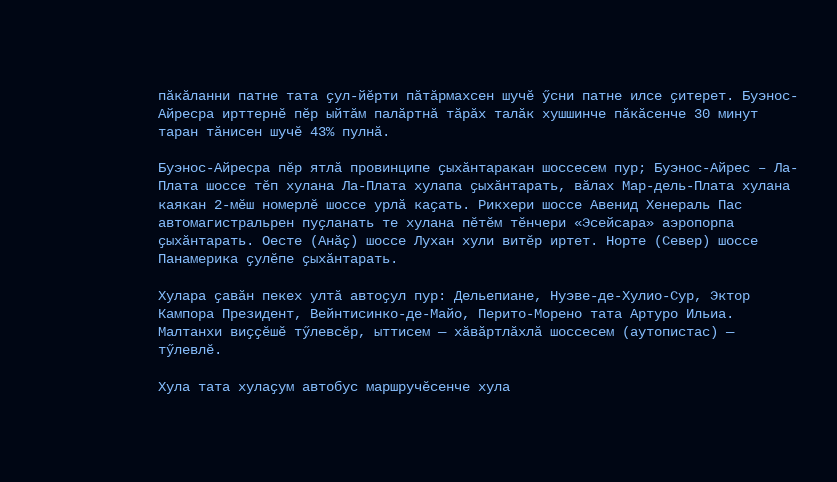пӑкӑланни патне тата ҫул-йӗрти пӑтӑрмахсен шучӗ ӳсни патне илсе ҫитерет. Буэнос-Айресра ирттернӗ пӗр ыйтӑм палӑртнӑ тӑрӑх талӑк хушшинче пӑкӑсенче 30 минут таран тӑнисен шучӗ 43% пулнӑ.

Буэнос-Айресра пӗр ятлӑ провинципе ҫыхӑнтаракан шоссесем пур; Буэнос-Айрес – Ла-Плата шоссе тӗп хулана Ла-Плата хулапа ҫыхӑнтарать, вӑлах Мар-дель-Плата хулана каякан 2-мӗш номерлӗ шоссе урлӑ каҫать. Рикхери шоссе Авенид Хенераль Пас автомагистральрен пуҫланать те хулана пӗтӗм тӗнчери «Эсейсара» аэропорпа ҫыхӑнтарать. Оесте (Анӑҫ) шоссе Лухан хули витӗр иртет. Норте (Север) шоссе Панамерика ҫулӗпе ҫыхӑнтарать.

Хулара ҫавӑн пекех ултӑ автоҫул пур: Дельепиане, Нуэве-де-Хулио-Сур, Эктор Кампора Президент, Вейнтисинко-де-Майо, Перито-Морено тата Артуро Ильиа. Малтанхи виҫҫӗшӗ тӳлевсӗр, ыттисем — хӑвӑртлӑхлӑ шоссесем (аутопистас) — тӳлевлӗ.

Хула тата хулаҫум автобус маршручӗсенче хула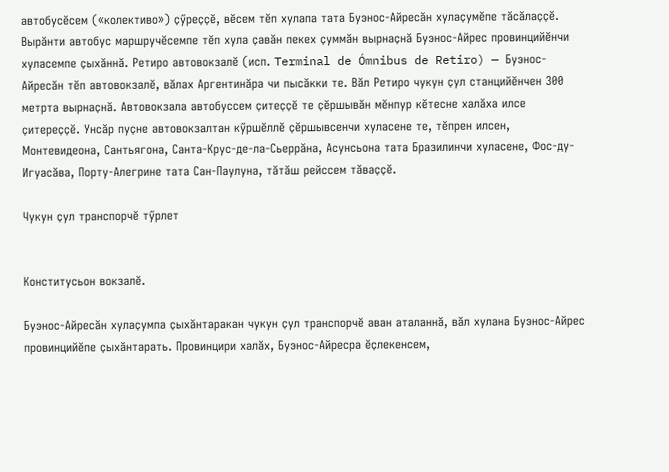автобусӗсем («колективо») ҫӳреҫҫӗ, вӗсем тӗп хулапа тата Буэнос-Айресӑн хулаҫумӗпе тӑсӑлаҫҫӗ. Вырӑнти автобус маршручӗсемпе тӗп хула ҫавӑн пекех ҫуммӑн вырнаҫнӑ Буэнос-Айрес провинцийӗнчи хуласемпе ҫыхӑннӑ. Ретиро автовокзалӗ (исп. Terminal de Ómnibus de Retiro) — Буэнос-Айресӑн тӗп автовокзалӗ, вӑлах Аргентинӑра чи пысӑкки те. Вӑл Ретиро чукун ҫул станцийӗнчен 300 метрта вырнаҫнӑ. Автовокзала автобуссем ҫитеҫҫӗ те ҫӗршывӑн мӗнпур кӗтесне халӑха илсе ҫитереҫҫӗ. Унсӑр пуҫне автовокзалтан кӳршӗллӗ ҫӗршывсенчи хуласене те, тӗпрен илсен, Монтевидеона, Сантьягона, Санта-Крус-де-ла-Сьеррӑна, Асунсьона тата Бразилинчи хуласене, Фос-ду-Игуасӑва, Порту-Алегрине тата Сан-Паулуна, тӑтӑш рейссем тӑваҫҫӗ.

Чукун ҫул транспорчӗ тӳрлет


Конститусьон вокзалӗ.

Буэнос-Айресӑн хулаҫумпа ҫыхӑнтаракан чукун ҫул транспорчӗ аван аталаннӑ, вӑл хулана Буэнос-Айрес провинцийӗпе ҫыхӑнтарать. Провинцири халӑх, Буэнос-Айресра ӗҫлекенсем,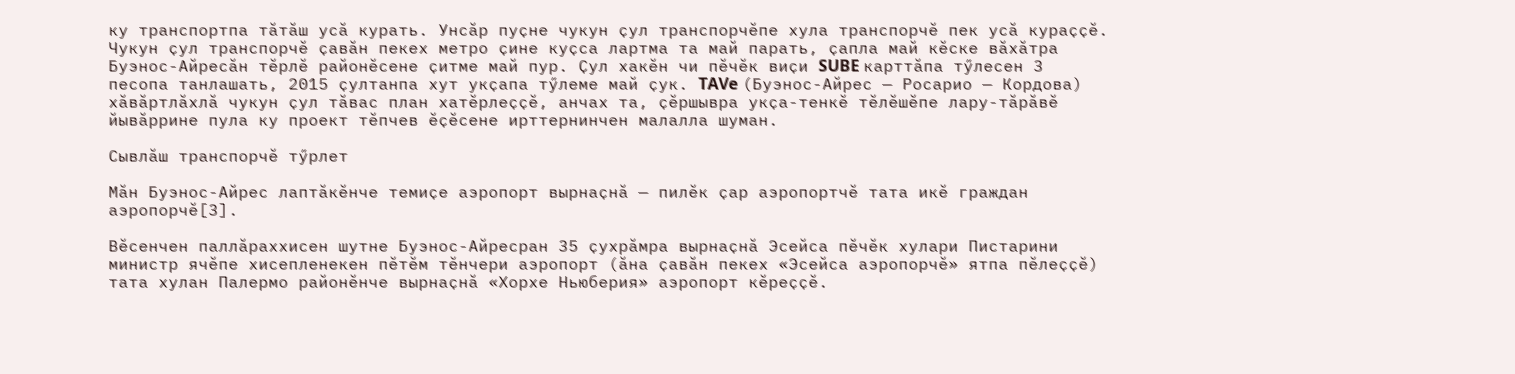ку транспортпа тӑтӑш усӑ курать. Унсӑр пуҫне чукун ҫул транспорчӗпе хула транспорчӗ пек усӑ кураҫҫӗ. Чукун ҫул транспорчӗ ҫавӑн пекех метро ҫине куҫса лартма та май парать, ҫапла май кӗске вӑхӑтра Буэнос-Айресӑн тӗрлӗ районӗсене ҫитме май пур. Ҫул хакӗн чи пӗчӗк виҫи SUBE карттӑпа тӳлесен 3 песопа танлашать, 2015 ҫултанпа хут укҫапа тӳлеме май ҫук. TAVe (Буэнос-Айрес — Росарио — Кордова) хӑвӑртлӑхлӑ чукун ҫул тӑвас план хатӗрлеҫҫӗ, анчах та, ҫӗршывра укҫа-тенкӗ тӗлӗшӗпе лару-тӑрӑвӗ йывӑррине пула ку проект тӗпчев ӗҫӗсене ирттернинчен малалла шуман.

Сывлӑш транспорчӗ тӳрлет

Мӑн Буэнос-Айрес лаптӑкӗнче темиҫе аэропорт вырнаҫнӑ — пилӗк ҫар аэропортчӗ тата икӗ граждан аэропорчӗ[3].

Вӗсенчен паллӑраххисен шутне Буэнос-Айресран 35 ҫухрӑмра вырнаҫнӑ Эсейса пӗчӗк хулари Пистарини министр ячӗпе хисепленекен пӗтӗм тӗнчери аэропорт (ӑна ҫавӑн пекех «Эсейса аэропорчӗ» ятпа пӗлеҫҫӗ) тата хулан Палермо районӗнче вырнаҫнӑ «Хорхе Ньюберия» аэропорт кӗреҫҫӗ.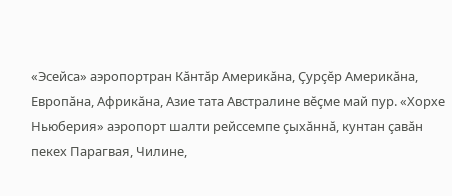«Эсейса» аэропортран Кӑнтӑр Америкӑна, Ҫурҫӗр Америкӑна, Европӑна, Африкӑна, Азие тата Австралине вӗҫме май пур. «Хорхе Ньюберия» аэропорт шалти рейссемпе ҫыхӑннӑ, кунтан ҫавӑн пекех Парагвая, Чилине,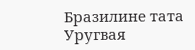Бразилине тата Уругвая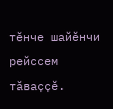тӗнче шайӗнчи рейссем тӑваҫҫӗ.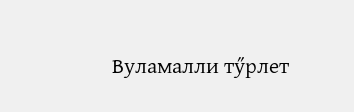Вуламалли тӳрлет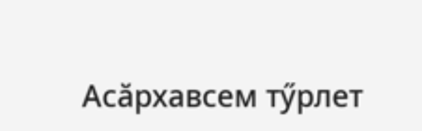Асӑрхавсем тӳрлет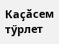Каҫӑсем тӳрлет